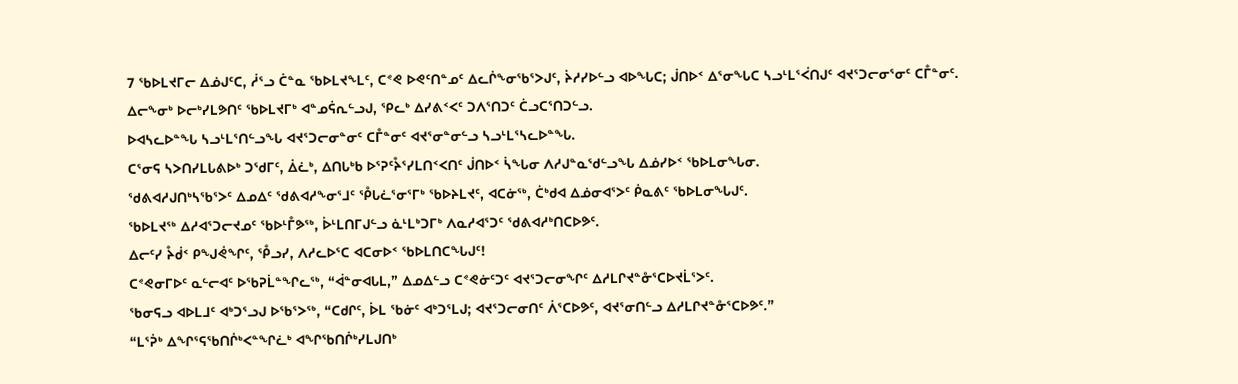7 ᖃᐅᒪᔪᒥᓕ ᐃᓅᒍᑦᑕ, ᓲᕐᓗ ᑖᓐᓇ ᖃᐅᒪᔪᖕᒪᑦ, ᑕᕝᕙ ᐅᕙᑦᑎᓐᓄᑦ ᐃᓚᒌᖕᓂᖃᕐᐳᒍᑦ, ᔩᓱᓯᐅᓪᓗ ᐊᐅᖓᑕ; ᒎᑎᐅᑉ ᐃᕐᓂᖓᑕ ᓴᓗᒻᒪᕐᐹᑎᒍᑦ ᐊᔪᕐᑐᓕᓂᕐᓂᑦ ᑕᒤᓐᓂᑦ.
ᐃᓕᖕᓂᒃ ᐅᓕᒃᓯᒪᕗᑎᑦ ᖃᐅᒪᔪᒥᒃ ᐊᓐᓄᕌᕆᓪᓗᒍ, ᕿᓚᒃ ᐃᓯᕕᑉᐸᑦ ᑐᐱᕐᑎᑐᑦ ᑖᓗᑕᕐᑎᑐᓪᓗ.
ᐅᐊᓴᓚᐅᓐᖓ ᓴᓗᒻᒪᕐᑎᓪᓗᖓ ᐊᔪᕐᑐᓕᓂᓐᓂᑦ ᑕᒤᓐᓂᑦ ᐊᔪᕐᓂᓐᓂᓪᓗ ᓴᓗᒻᒪᕐᓴᓚᐅᓐᖓ.
ᑕᕐᓂᕋ ᓴᐳᑎᓯᒪᒐᕕᐅᒃ ᑐᖁᒥᑦ, ᐄᓛᒃ, ᐃᑎᒐᒃᑲ ᐅᕐᕈᑦᔧᕐᓯᒪᑎᑉᐸᑎᑦ ᒎᑎᐅᑉ ᓵᖓᓂ ᐱᓱᒍᓐᓇᖁᓪᓗᖓ ᐃᓅᓯᐅᑉ ᖃᐅᒪᓂᖓᓂ.
ᖁᕕᐊᓱᒍᑎᒃᓴᖃᕐᐳᑦ ᐃᓄᐃᑦ ᖁᕕᐊᓱᖕᓂᕐᒧᑦ ᕾᒐᓛᕐᓂᕐᒥᒃ ᖃᐅᔨᒪᔪᑦ, ᐊᑕᓃᖅ, ᑖᒃᑯᐊ ᐃᓅᓂᐊᕐᐳᑦ ᑮᓇᕕᑦ ᖃᐅᒪᓂᖓᒍᑦ.
ᖃᐅᒪᔪᖅ ᐃᓱᐊᕐᑐᓕᔪᓄᑦ ᖃᐅᒻᒤᕗᖅ, ᐆᒻᒪᑎᒥᒍᓪᓗ ᓈᒻᒪᒃᑐᒥᒃ ᐱᓇᓱᐊᕐᑐᑦ ᖁᕕᐊᓱᒃᑎᑕᐅᕗᑦ.
ᐃᓕᑦᓯ ᔧᑰᑉ ᑭᖑᕚᖏᑦ, ᕾᓗᓯ, ᐱᓱᓚᐅᕐᑕ ᐊᑕᓂᐅᑉ ᖃᐅᒪᑎᑕᖓᒍᑦ!
ᑕᕝᕙᓂᒥᐅᑦ ᓇᓪᓕᐊᑦ ᐅᖃᕈᒫᓐᖏᓚᖅ, “ᐋᓐᓂᐊᒐᒪ,” ᐃᓄᐃᓪᓗ ᑕᕝᕙᓃᑦᑐᑦ ᐊᔪᕐᑐᓕᓂᖏᑦ ᐃᓱᒪᒋᔪᓐᓁᕐᑕᐅᔪᒫᕐᐳᑦ.
ᖃᓂᕋᓗ ᐊᐅᒪᒧᑦ ᐊᒃᑐᕐᓗᒍ ᐅᖃᕐᐳᖅ, “ᑕᑯᒋᑦ, ᐆᒪ ᖃᓃᑦ ᐊᒃᑐᕐᒪᒍ; ᐊᔪᕐᑐᓕᓂᑎᑦ ᐲᕐᑕᐅᕗᑦ, ᐊᔪᕐᓂᑎᓪᓗ ᐃᓱᒪᒋᔪᓐᓁᕐᑕᐅᕗᑦ.”
“ᒪᕐᕉᒃ ᐃᖏᕐᕋᖃᑎᒌᒃᐸᓐᖏᓛᒃ ᐊᖏᖃᑎᒌᒃᓯᒪᒍᑎᒃ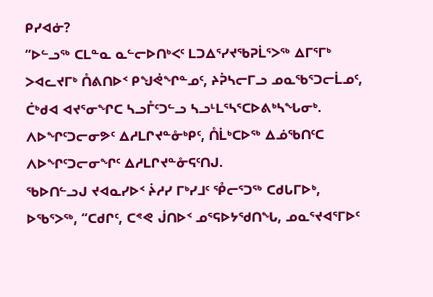ᑭᓯᐊᓃ?
“ᐅᓪᓗᖅ ᑕᒪᓐᓇ ᓇᓪᓕᐅᑎᒃᐸᑦ ᒪᑐᐃᕐᓯᔪᖃᕈᒫᕐᐳᖅ ᐃᒥᕐᒥᒃ ᐳᐊᓚᔪᒥᒃ ᑍᕕᑎᐅᑉ ᑭᖑᕚᖏᓐᓄᑦ, ᔨᕉᓴᓕᒥᓗ ᓄᓇᖃᕐᑐᓕᒫᓄᑦ, ᑖᒃᑯᐊ ᐊᔪᕐᓂᖏᑕ ᓴᓗᒤᑦᑐᓪᓗ ᓴᓗᒻᒪᕐᓴᕐᑕᐅᕕᒃᓴᖓᓂᒃ.
ᐱᐅᖏᑦᑐᓕᓂᕗᑦ ᐃᓱᒪᒋᔪᓐᓁᒃᑭᑦ, ᑍᒫᒃᑕᐅᖅ ᐃᓅᖃᑎᑦᑕ ᐱᐅᖏᑦᑐᓕᓂᖏᑦ ᐃᓱᒪᒋᔪᓐᓁᕋᑦᑎᒍ.
ᖃᐅᑎᓪᓗᒍ ᔪᐊᓇᓯᐅᑉ ᔩᓱᓯ ᒥᒃᓯᒧᑦ ᕾᓕᕐᑐᖅ ᑕᑯᒐᒥᐅᒃ, ᐅᖃᕐᐳᖅ, “ᑕᑯᒋᑦ, ᑕᕝᕙ ᒎᑎᐅᑉ ᓄᕐᕋᐅᔭᖁᑎᖓ, ᓄᓇᕐᔪᐊᕐᒥᐅᑦ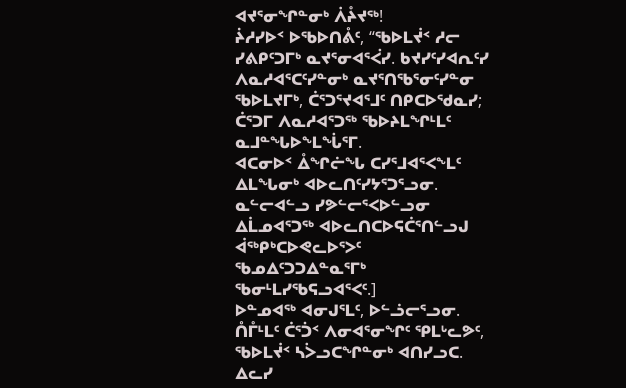ᐊᔪᕐᓂᖏᓐᓂᒃ ᐲᔧᔪᖅ!
ᔩᓱᓯᐅᑉ ᐅᖃᐅᑎᕔᑦ, “ᖃᐅᒪᔫᑉ ᓱᓕ ᓯᕕᑭᑦᑐᒥᒃ ᓇᔪᕐᓂᐊᕐᐹᓯ. ᑲᔪᓯᑦᓯᐊᕆᑦᓯ ᐱᓇᓱᐊᕐᑕᑦᓯᓐᓂᒃ ᓇᔪᕐᑎᖃᕐᓂᑦᓯᓐᓂ ᖃᐅᒪᔪᒥᒃ, ᑖᕐᑐᕐᔪᐊᕐᒧᑦ ᑎᑭᑕᐅᖁᓇᓯ; ᑖᕐᑐᒥ ᐱᓇᓱᐊᕐᑐᖅ ᖃᐅᔨᒪᖏᒻᒪᑦ ᓇᒧᓐᖓᐅᖕᒪᖔᕐᒥ.
ᐊᑕᓂᐅᑉ ᐂᖏᓖᖓ ᑕᓯᕐᒧᐊᕐᐸᖕᒪᑦ ᐃᒪᖓᓂᒃ ᐊᐅᓚᑎᑦᓯᔭᕐᑐᕐᓗᓂ. ᓇᓪᓕᐊᓪᓗ ᓯᕗᓪᓕᕐᐸᐅᓪᓗᓂ ᐃᒫᓄᐊᕐᑐᖅ ᐊᐅᓚᑎᑕᐅᕋᑖᕐᑎᓪᓗᒍ ᐋᖅᑭᒃᑕᐅᕙᓚᐅᕐᐳᑦ ᖃᓄᐃᑦᑐᑐᐃᓐᓇᕐᒥᒃ ᖃᓂᒻᒪᓯᖃᕋᓗᐊᕐᐸᑦ.]
ᐅᓐᓄᐊᖅ ᐊᓂᒍᕐᒪᑦ, ᐅᓪᓘᓕᕐᓗᓂ. ᑍᒤᒻᒪᑦ ᑖᕐᑑᑉ ᐱᓂᐊᕐᓂᖏᑦ ᕿᒪᒡᓚᕗᑦ, ᖃᐅᒪᔫᑉ ᓴᐴᓗᑕᖏᓐᓂᒃ ᐊᑎᓯᓗᑕ.
ᐃᓚᓯ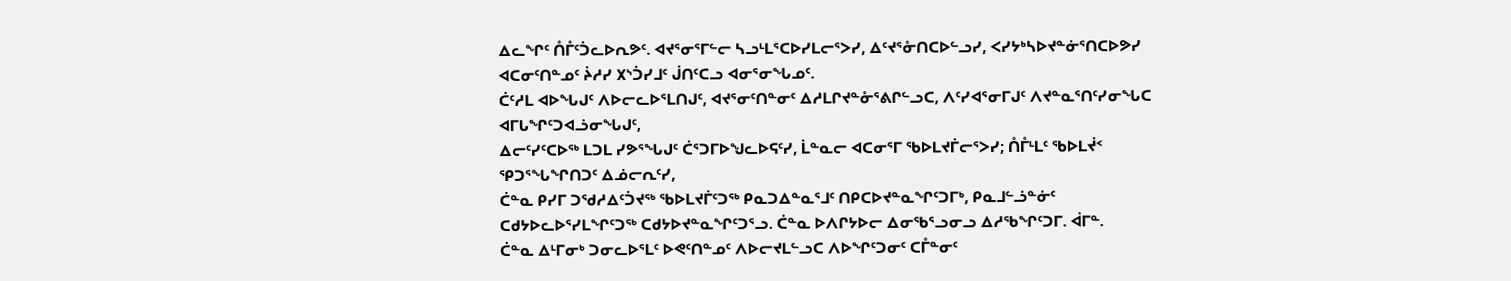ᐃᓚᖏᑦ ᑍᒤᑦᑑᓚᐅᕆᕗᑦ. ᐊᔪᕐᓂᕐᒥᓪᓕ ᓴᓗᒻᒪᕐᑕᐅᓯᒪᓕᕐᐳᓯ, ᐃᑦᔪᕐᓁᑎᑕᐅᓪᓗᓯ, ᐸᓯᔭᒃᓴᐅᔪᓐᓃᕐᑎᑕᐅᕗᓯ ᐊᑕᓂᑦᑎᓐᓄᑦ ᔩᓱᓯ ᙭ᔅᑑᓯᒧᑦ ᒎᑎᑦᑕᓗ ᐊᓂᕐᓂᖓᓄᑦ.
ᑖᑦᓱᒪ ᐊᐅᖓᒍᑦ ᐱᐅᓕᓚᐅᕐᒪᑎᒍᑦ, ᐊᔪᕐᓂᑦᑎᓐᓂᑦ ᐃᓱᒪᒋᔪᓐᓁᕐᕕᒋᓪᓗᑕ, ᐱᑦᓯᐊᕐᓂᒥᒍᑦ ᐱᔪᓐᓇᕐᑎᑦᓯᓂᖓᑕ ᐊᒥᒐᖏᑦᑐᐊᓘᓂᖓᒍᑦ,
ᐃᓕᑦᓯᑦᑕᐅᖅ ᒪᑐᒪ ᓯᕗᕐᖓᒍᑦ ᑖᕐᑐᒥᐅᖑᓚᐅᕋᑦᓯ, ᒫᓐᓇᓕ ᐊᑕᓂᕐᒥ ᖃᐅᒪᔪᒦᓕᕐᐳᓯ; ᑍᒤᒻᒪᑦ ᖃᐅᒪᔫᑉ ᕿᑐᕐᖓᖏᑎᑐᑦ ᐃᓅᓕᕆᑦᓯ,
ᑖᓐᓇ ᑭᓯᒥ ᑐᖁᓱᐃᑦᑑᔪᖅ ᖃᐅᒪᔪᒦᑦᑐᖅ ᑭᓇᑐᐃᓐᓇᕐᒧᑦ ᑎᑭᑕᐅᔪᓐᓇᖏᑦᑐᒥᒃ, ᑭᓇᒧᓪᓘᓐᓃᑦ ᑕᑯᔭᐅᓚᐅᕐᓯᒪᖏᑦᑐᖅ ᑕᑯᔭᐅᔪᓐᓇᖏᑦᑐᕐᓗ. ᑖᓐᓇ ᐅᐱᒋᔭᐅᓕ ᐃᓂᖃᕐᓗᓂᓗ ᐃᓱᖃᖏᑦᑐᒥ. ᐋᒥᓐ.
ᑖᓐᓇ ᐃᒻᒥᓂᒃ ᑐᓂᓚᐅᕐᒪᑦ ᐅᕙᑦᑎᓐᓄᑦ ᐱᐅᓕᔪᒪᓪᓗᑕ ᐱᐅᖏᑦᑐᓂᑦ ᑕᒤᓐᓂᑦ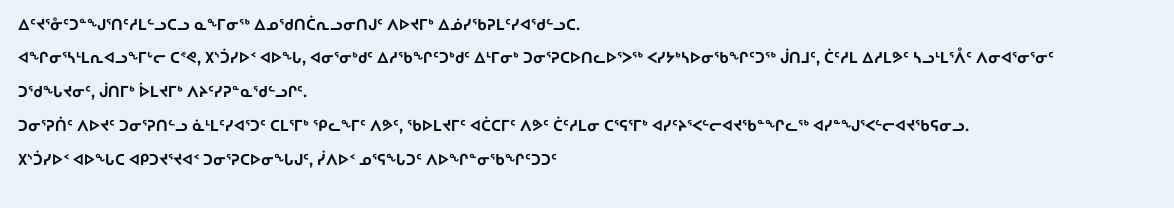ᐃᑦᔪᕐᓁᑦᑐᓐᖑᕐᑎᑦᓱᒪᓪᓗᑕᓗ ᓇᖕᒥᓂᖅ ᐃᓄᖁᑎᑖᕆᓗᓂᑎᒍᑦ ᐱᐅᔪᒥᒃ ᐃᓅᓯᖃᕈᒪᑦᓯᐊᖁᓪᓗᑕ.
ᐊᖏᓂᕐᓴᒻᒪᕆᐊᓗᖕᒥᒡᓕ ᑕᕝᕙ, ᙭ᔅᑑᓯᐅᑉ ᐊᐅᖓ, ᐊᓂᕐᓂᒃᑯᑦ ᐃᓱᖃᖏᑦᑐᒃᑯᑦ ᐃᒻᒥᓂᒃ ᑐᓂᕐᕈᑕᐅᑎᓚᐅᕐᐳᖅ ᐸᓯᔭᒃᓴᐅᓂᖃᖏᑦᑐᖅ ᒎᑎᒧᑦ, ᑖᑦᓱᒪ ᐃᓱᒪᕗᑦ ᓴᓗᒻᒪᕐᐰᑦ ᐱᓂᐊᕐᓂᕐᓂᑦ ᑐᖁᖓᔪᓂᑦ, ᒎᑎᒥᒃ ᐆᒪᔪᒥᒃ ᐱᔨᑦᓯᕈᓐᓇᖁᓪᓗᒋᑦ.
ᑐᓂᕐᕈᑏᑦ ᐱᐅᔪᑦ ᑐᓂᕐᕈᑎᓪᓗ ᓈᒻᒪᑦᓯᐊᕐᑐᑦ ᑕᒪᕐᒥᒃ ᕿᓚᖕᒥᑦ ᐱᕗᑦ, ᖃᐅᒪᔪᒥᑦ ᐊᑖᑕᒥᑦ ᐱᕗᑦ ᑖᑦᓱᒪᓂ ᑕᕐᕋᕐᒥᒃ ᐊᓯᑦᔨᕐᐸᓪᓕᐊᔪᖃᓐᖏᓚᖅ ᐊᓯᓐᖑᕐᐸᓪᓕᐊᔪᖃᕋᓂᓗ.
᙭ᔅᑑᓯᐅᑉ ᐊᐅᖓᑕ ᐊᑭᑐᔪᕐᔪᐊᑉ ᑐᓂᕐᕈᑕᐅᓂᖓᒍᑦ, ᓰᐱᐅᑉ ᓄᕐᕋᖓᑐᑦ ᐱᐅᖏᓐᓂᖃᖏᑦᑐᑐᑦ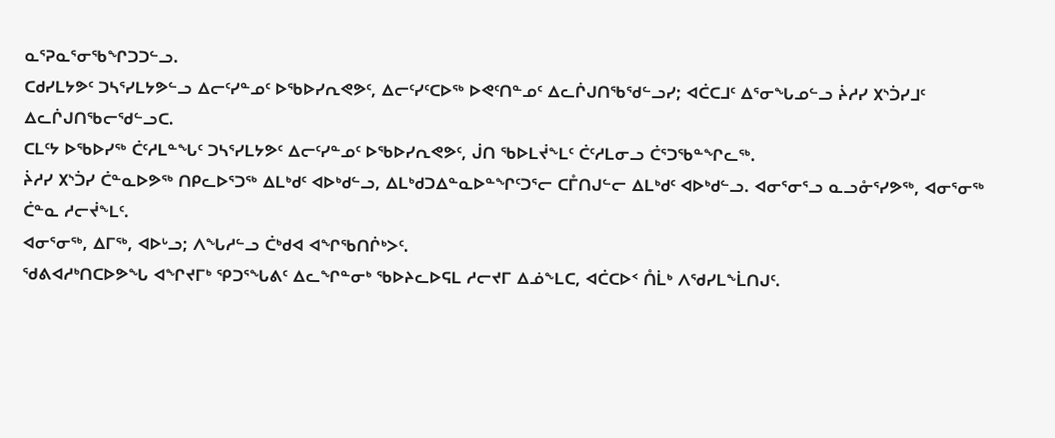ᓇᕐᕈᓇᕐᓂᖃᖏᑐᑐᓪᓗ.
ᑕᑯᓯᒪᔭᕗᑦ ᑐᓴᕐᓯᒪᔭᕗᓪᓗ ᐃᓕᑦᓯᓐᓄᑦ ᐅᖃᐅᓯᕆᕙᕗᑦ, ᐃᓕᑦᓯᑦᑕᐅᖅ ᐅᕙᑦᑎᓐᓄᑦ ᐃᓚᒌᒍᑎᖃᖁᓪᓗᓯ; ᐊᑖᑕᒧᑦ ᐃᕐᓂᖓᓄᓪᓗ ᔩᓱᓯ ᙭ᔅᑑᓯᒧᑦ ᐃᓚᒌᒍᑎᖃᓕᖁᓪᓗᑕ.
ᑕᒪᑦᔭ ᐅᖃᐅᓯᖅ ᑖᑦᓱᒪᓐᖓᑦ ᑐᓴᕐᓯᒪᔭᕗᑦ ᐃᓕᑦᓯᓐᓄᑦ ᐅᖃᐅᓯᕆᕙᕗᑦ, ᒎᑎ ᖃᐅᒪᔫᖕᒪᑦ ᑖᑦᓱᒪᓂᓗ ᑖᕐᑐᖃᓐᖏᓚᖅ.
ᔩᓱᓯ ᙭ᔅᑑᓯ ᑖᓐᓇᐅᕗᖅ ᑎᑭᓚᐅᕐᑐᖅ ᐃᒪᒃᑯᑦ ᐊᐅᒃᑯᓪᓗ, ᐃᒪᒃᑯᑐᐃᓐᓇᐅᓐᖏᑦᑐᕐᓕ ᑕᒤᑎᒍᓪᓕ ᐃᒪᒃᑯᑦ ᐊᐅᒃᑯᓪᓗ. ᐊᓂᕐᓂᕐᓗ ᓇᓗᓁᕐᓯᕗᖅ, ᐊᓂᕐᓂᖅ ᑖᓐᓇ ᓱᓕᔫᖕᒪᑦ.
ᐊᓂᕐᓂᖅ, ᐃᒥᖅ, ᐊᐅᒡᓗ; ᐱᖓᓱᓪᓗ ᑖᒃᑯᐊ ᐊᖏᖃᑎᒌᒃᐳᑦ.
ᖁᕕᐊᓱᒃᑎᑕᐅᕗᖓ ᐊᖏᔪᒥᒃ ᕿᑐᕐᖓᕕᑦ ᐃᓚᖏᓐᓂᒃ ᖃᐅᔨᓚᐅᕋᒪ ᓱᓕᔪᒥ ᐃᓅᖕᒪᑕ, ᐊᑖᑕᐅᑉ ᑍᒫᒃ ᐱᖁᓯᒪᖕᒫᑎᒍᑦ.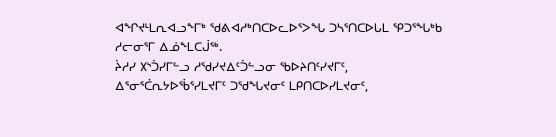ᐊᖏᔪᒻᒪᕆᐊᓗᖕᒥᒃ ᖁᕕᐊᓱᒃᑎᑕᐅᓚᐅᕐᐳᖓ ᑐᓴᕐᑎᑕᐅᒐᒪ ᕿᑐᕐᖓᒃᑲ ᓱᓕᓂᕐᒥ ᐃᓅᖕᒪᑕᒎᖅ.
ᔩᓱᓯ ᙭ᔅᑑᓯᒥᓪᓗ ᓱᖁᓯᔪᐃᑦᑑᓪᓗᓂ ᖃᐅᔨᑎᑦᓯᔪᒥᑦ, ᐃᕐᓂᕐᑖᕆᔭᐅᖄᕐᓯᒪᔪᒥᑦ ᑐᖁᖓᔪᓂᑦ ᒪᑭᑎᑕᐅᓯᒪᔪᓂᑦ,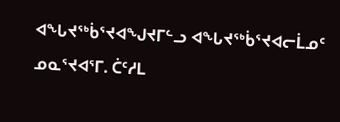ᐊᖓᔪᖅᑳᕐᔪᐊᖑᔪᒥᓪᓗ ᐊᖓᔪᖅᑳᕐᔪᐊᓕᒫᓄᑦ ᓄᓇᕐᔪᐊᕐᒥ. ᑖᑦᓱᒪ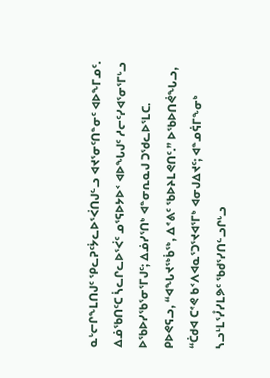ᓇᒡᓕᒋᖕᒪᑎᒍᑦ ᕿᓚᕈᑦᔮᓚᐅᕐᐹᑎᒍᓪᓗ ᐊᔪᕐᓂᑦᑎᓐᓂᑦ ᐊᐅᖕᒥᓄᑦ.
ᐃᓅᖃᑎᑦᑕ ᓵᓚᒋᓚᐅᕐᐹᑦ ᓄᕐᕋᐅᔭᐅᑉ ᐊᐅᖓᒍᑦ ᓱᓕᑦᓯᐊᕐᓂᕐᒥᒡᓗ ᐅᖃᐅᓯᖃᕐᓂᕐᒥᒍᑦ; ᐃᓅᓯᕐᑎᒃ ᐊᓐᓂᕆᓇᒍ ᑐᖁᓚᐅᕐᒪᑕ.
ᑭᐅᕙᕋᓗ, “ᐊᖓᔪᖅᑳᖅ, ᐃᕝᕕᑦ ᖃᐅᔨᒪᕙᑎᑦ.” ᐅᖃᐅᑎᕚᖓᓗ, “ᑖᑯᐊ ᑕᕝᕙ ᑲᑉᐱᐊᓇᕐᑐᕐᔪᐊᕐᒥᒃ ᐊᓂᒍᐃᔪᑦ; ᐊᓐᓄᕌᒥᖕᓂᒃ ᓴᓗᒻᒪᕐᓮᓯᒪᕗᑦ ᖃᑯᕐᓯᑎᓪᓗᒋᒡᓗ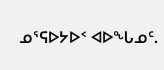ᓄᕐᕋᐅᔭᐅᑉ ᐊᐅᖓᓄᑦ.